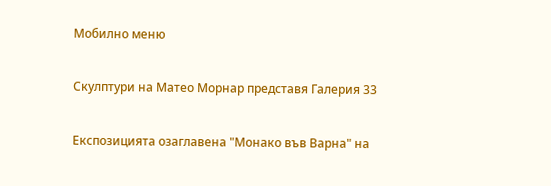Мобилно меню

Скулптури на Матео Морнар представя Галерия 33

Експозицията озаглавена "Монако във Варна" на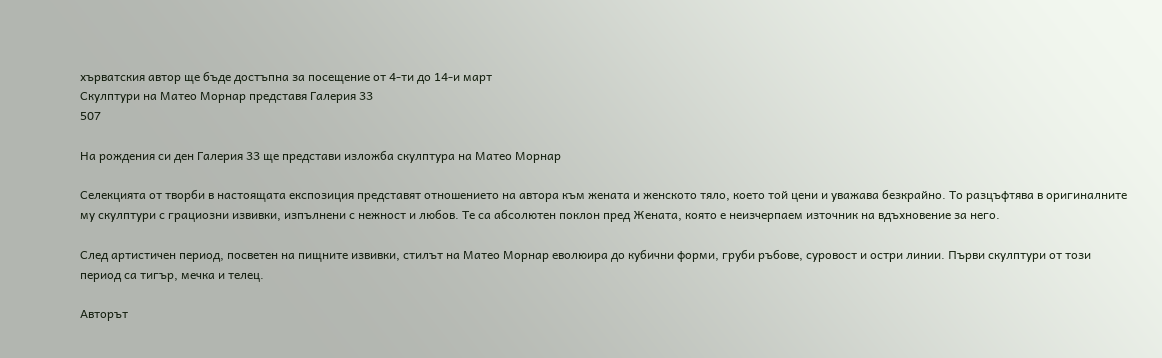хърватския автор ще бъде достъпна за посещение от 4-ти до 14-и март
Скулптури на Матео Морнар представя Галерия 33
507

На рождения си ден Галерия 33 ще представи изложба скулптура на Матео Морнар

Селекцията от творби в настоящата експозиция представят отношението на автора към жената и женското тяло, което той цени и уважава безкрайно. То разцъфтява в оригиналните му скулптури с грациозни извивки, изпълнени с нежност и любов. Те са абсолютен поклон пред Жената, която е неизчерпаем източник на вдъхновение за него.

След артистичен период, посветен на пищните извивки, стилът на Матео Морнар еволюира до кубични форми, груби ръбове, суровост и остри линии. Първи скулптури от този период са тигър, мечка и телец.

Авторът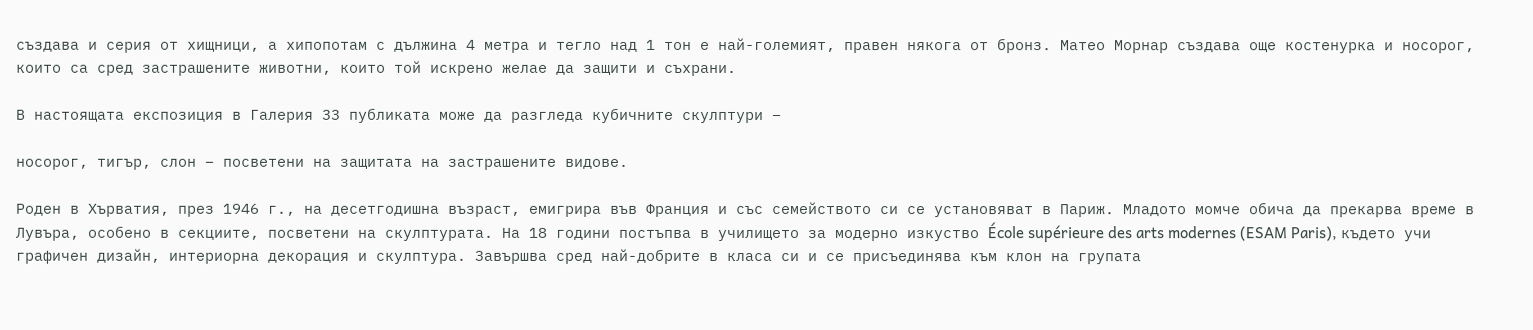създава и серия от хищници, а хипопотам с дължина 4 метра и тегло над 1 тон е най-големият, правен някога от бронз. Матео Морнар създава още костенурка и носорог, които са сред застрашените животни, които той искрено желае да защити и съхрани.

В настоящата експозиция в Галерия 33 публиката може да разгледа кубичните скулптури –

носорог, тигър, слон – посветени на защитата на застрашените видове.

Роден в Хърватия, през 1946 г., на десетгодишна възраст, емигрира във Франция и със семейството си се установяват в Париж. Младото момче обича да прекарва време в Лувъра, особено в секциите, посветени на скулптурата. На 18 години постъпва в училището за модерно изкуство École supérieure des arts modernes (ESAM Paris), където учи графичен дизайн, интериорна декорация и скулптура. Завършва сред най-добрите в класа си и се присъединява към клон на групата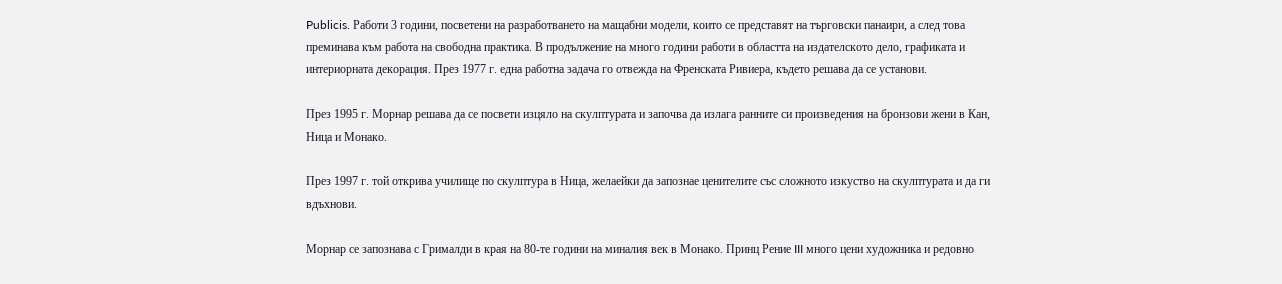Publicis. Работи 3 години, посветени на разработването на мащабни модели, които се представят на търговски панаири, а след това преминава към работа на свободна практика. В продължение на много години работи в областта на издателското дело, графиката и интериорната декорация. През 1977 г. една работна задача го отвежда на Френската Ривиера, където решава да се установи.

През 1995 г. Морнар решава да се посвети изцяло на скулптурата и започва да излага ранните си произведения на бронзови жени в Кан, Ница и Монако.

През 1997 г. той открива училище по скулптура в Ница, желаейки да запознае ценителите със сложното изкуство на скулптурата и да ги вдъхнови.

Морнар се запознава с Грималди в края на 80-те години на миналия век в Монако. Принц Рение III много цени художника и редовно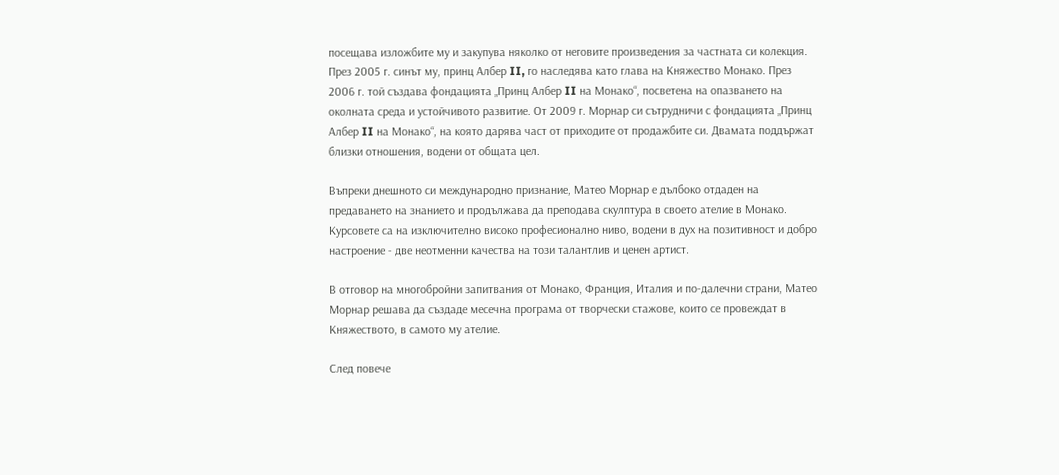посещава изложбите му и закупува няколко от неговите произведения за частната си колекция. През 2005 г. синът му, принц Албер II, го наследява като глава на Княжество Монако. През 2006 г. той създава фондацията „Принц Албер II на Монако“, посветена на опазването на околната среда и устойчивото развитие. От 2009 г. Морнар си сътрудничи с фондацията „Принц Албер II на Монако“, на която дарява част от приходите от продажбите си. Двамата поддържат близки отношения, водени от общата цел.

Въпреки днешното си международно признание, Матео Морнар е дълбоко отдаден на предаването на знанието и продължава да преподава скулптура в своето ателие в Монако. Курсовете са на изключително високо професионално ниво, водени в дух на позитивност и добро настроение - две неотменни качества на този талантлив и ценен артист.

В отговор на многобройни запитвания от Монако, Франция, Италия и по-далечни страни, Матео Морнар решава да създаде месечна програма от творчески стажове, които се провеждат в Княжеството, в самото му ателие.

След повече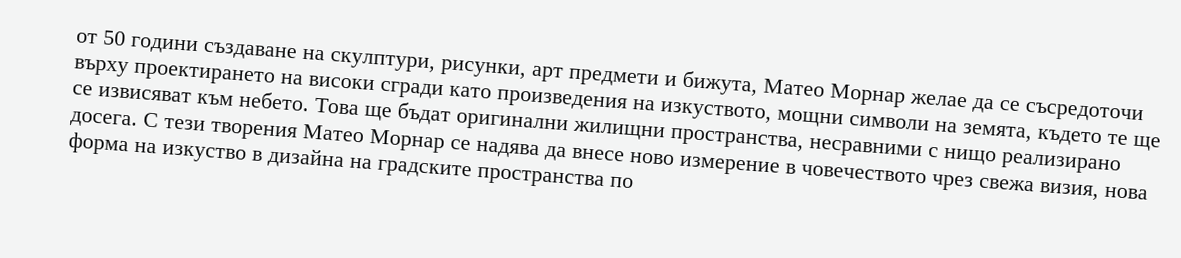от 50 години създаване на скулптури, рисунки, арт предмети и бижута, Матео Морнар желае да се съсредоточи върху проектирането на високи сгради като произведения на изкуството, мощни символи на земята, където те ще се извисяват към небето. Това ще бъдат оригинални жилищни пространства, несравними с нищо реализирано досега. С тези творения Матео Морнар се надява да внесе ново измерение в човечеството чрез свежа визия, нова форма на изкуство в дизайна на градските пространства по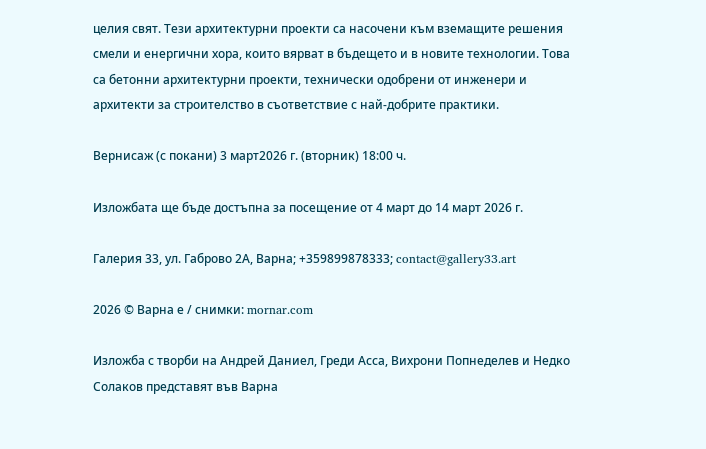целия свят. Тези архитектурни проекти са насочени към вземащите решения смели и енергични хора, които вярват в бъдещето и в новите технологии. Това са бетонни архитектурни проекти, технически одобрени от инженери и архитекти за строителство в съответствие с най-добрите практики.

Вернисаж (с покани) 3 март2026 г. (вторник) 18:00 ч.

Изложбата ще бъде достъпна за посещение от 4 март до 14 март 2026 г.

Галерия 33, ул. Габрово 2А, Варна; +359899878333; contact@gallery33.art

2026 © Варна е / снимки: mornar.com

Изложба с творби на Андрей Даниел, Греди Асса, Вихрони Попнеделев и Недко Солаков представят във Варна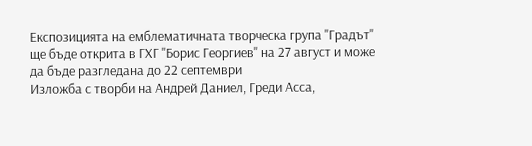Експозицията на емблематичната творческа група "Градът" ще бъде открита в ГХГ "Борис Георгиев" на 27 август и може да бъде разгледана до 22 септември
Изложба с творби на Андрей Даниел, Греди Асса,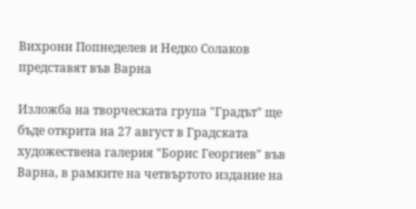Вихрони Попнеделев и Недко Солаков представят във Варна

Изложба на творческата група "Градът" ще бъде открита на 27 август в Градската художествена галерия "Борис Георгиев" във Варна, в рамките на четвъртото издание на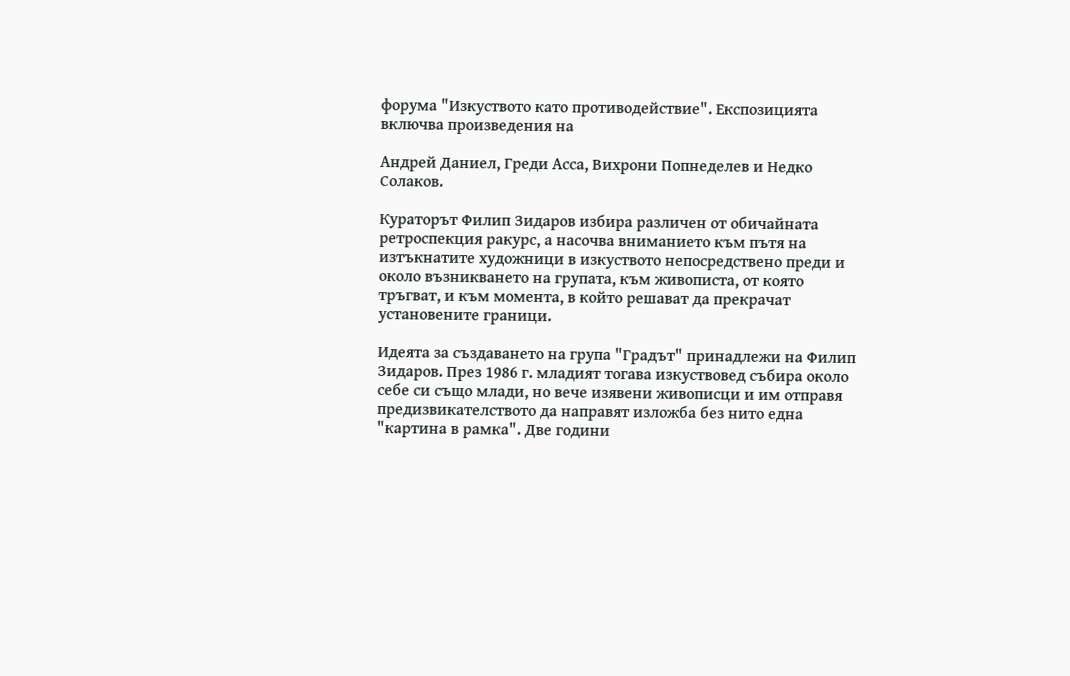форума "Изкуството като противодействие". Експозицията включва произведения на

Андрей Даниел, Греди Асса, Вихрони Попнеделев и Недко Солаков.

Кураторът Филип Зидаров избира различен от обичайната ретроспекция ракурс, а насочва вниманието към пътя на изтъкнатите художници в изкуството непосредствено преди и около възникването на групата, към живописта, от която тръгват, и към момента, в който решават да прекрачат установените граници.

Идеята за създаването на група "Градът" принадлежи на Филип Зидаров. През 1986 г. младият тогава изкуствовед събира около себе си също млади, но вече изявени живописци и им отправя предизвикателството да направят изложба без нито една "картина в рамка". Две години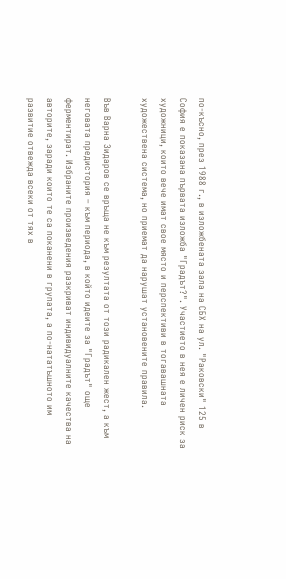по-късно, през 1988 г., в изложбената зала на СБХ на ул. "Раковски" 125 в София е показана първата изложба "Градът?". Участието в нея е личен риск за художници, които вече имат свое място и перспективи в тогавашната художествена система, но приемат да нарушат установените правила.

Във Варна Зидаров се връща не към резултата от този радикален жест, а към неговата предистория – към периода, в който идеите за "Градът" още ферментират. Избраните произведения разкриват индивидуалните качества на авторите, заради които те са поканени в групата, а по-нататъшното им развитие отвежда всеки от тях в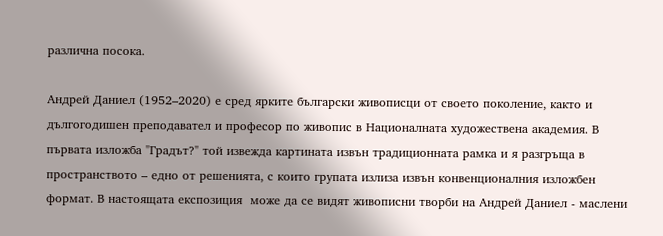различна посока.

Андрей Даниел (1952–2020) е сред ярките български живописци от своето поколение, както и дългогодишен преподавател и професор по живопис в Националната художествена академия. В първата изложба "Градът?" той извежда картината извън традиционната рамка и я разгръща в пространството – едно от решенията, с които групата излиза извън конвенционалния изложбен формат. В настоящата експозиция  може да се видят живописни творби на Андрей Даниел - маслени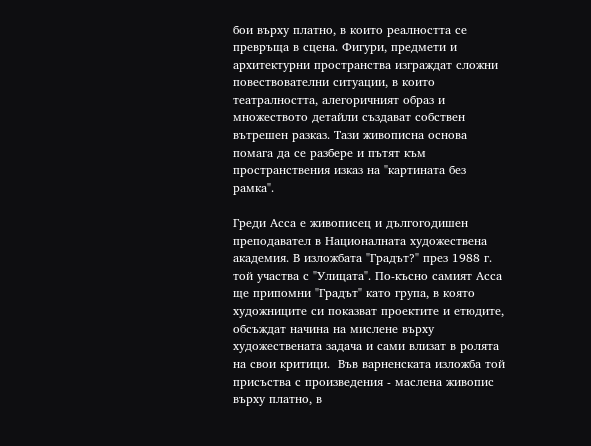бои върху платно, в които реалността се превръща в сцена. Фигури, предмети и архитектурни пространства изграждат сложни повествователни ситуации, в които театралността, алегоричният образ и множеството детайли създават собствен вътрешен разказ. Тази живописна основа помага да се разбере и пътят към пространствения изказ на "картината без рамка".

Греди Асса е живописец и дългогодишен преподавател в Националната художествена академия. В изложбата "Градът?" през 1988 г. той участва с "Улицата". По-късно самият Асса ще припомни "Градът" като група, в която художниците си показват проектите и етюдите, обсъждат начина на мислене върху художествената задача и сами влизат в ролята на свои критици.  Във варненската изложба той присъства с произведения - маслена живопис върху платно, в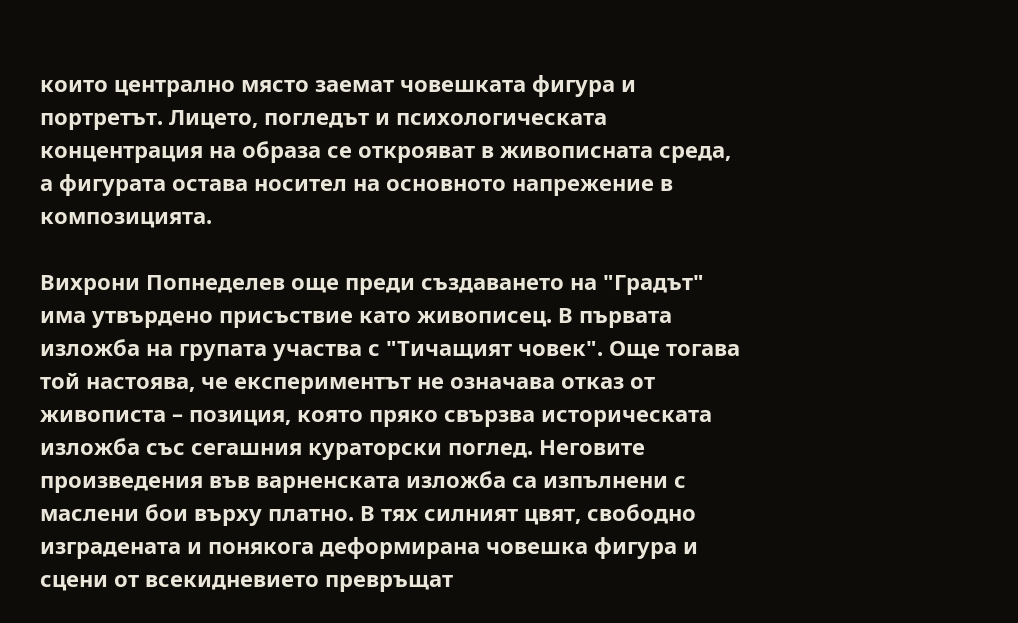които централно място заемат човешката фигура и портретът. Лицето, погледът и психологическата концентрация на образа се открояват в живописната среда, а фигурата остава носител на основното напрежение в композицията.

Вихрони Попнеделев още преди създаването на "Градът" има утвърдено присъствие като живописец. В първата изложба на групата участва с "Тичащият човек". Още тогава той настоява, че експериментът не означава отказ от живописта – позиция, която пряко свързва историческата изложба със сегашния кураторски поглед. Неговите произведения във варненската изложба са изпълнени с маслени бои върху платно. В тях силният цвят, свободно изградената и понякога деформирана човешка фигура и сцени от всекидневието превръщат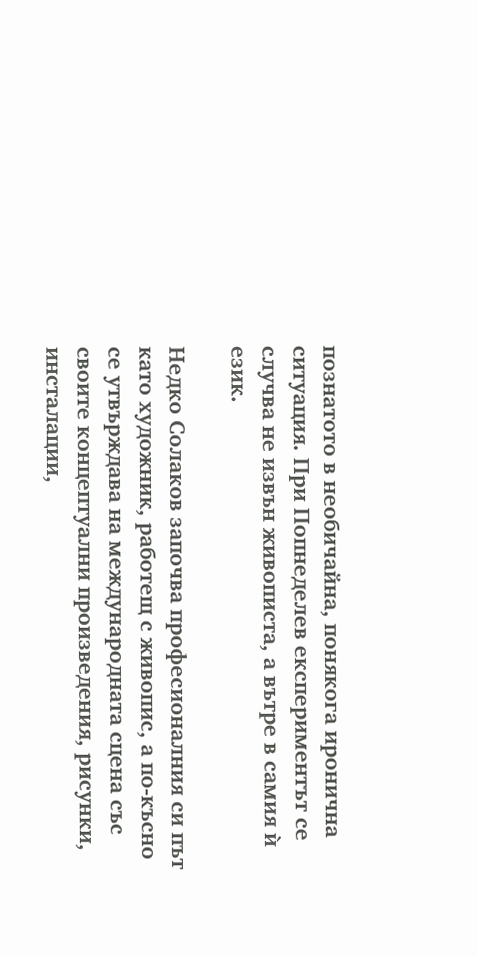познатото в необичайна, понякога иронична ситуация. При Попнеделев експериментът се случва не извън живописта, а вътре в самия ѝ език.

Недко Солаков започва професионалния си път като художник, работещ с живопис, а по-късно се утвърждава на международната сцена със своите концептуални произведения, рисунки, инсталации,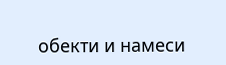обекти и намеси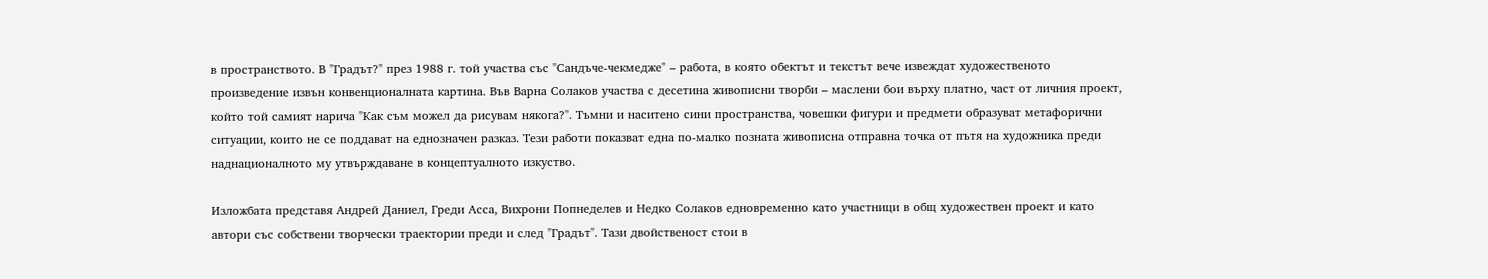в пространството. В "Градът?" през 1988 г. той участва със "Сандъче-чекмедже" – работа, в която обектът и текстът вече извеждат художественото произведение извън конвенционалната картина. Във Варна Солаков участва с десетина живописни творби – маслени бои върху платно, част от личния проект, който той самият нарича "Как съм можел да рисувам някога?". Тъмни и наситено сини пространства, човешки фигури и предмети образуват метафорични ситуации, които не се поддават на еднозначен разказ. Тези работи показват една по-малко позната живописна отправна точка от пътя на художника преди наднационалното му утвърждаване в концептуалното изкуство.

Изложбата представя Андрей Даниел, Греди Асса, Вихрони Попнеделев и Недко Солаков едновременно като участници в общ художествен проект и като автори със собствени творчески траектории преди и след "Градът". Тази двойственост стои в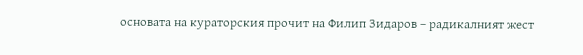основата на кураторския прочит на Филип Зидаров – радикалният жест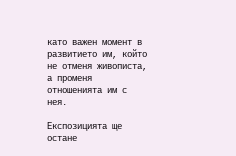като важен момент в развитието им, който не отменя живописта, а променя отношенията им с нея.

Експозицията ще остане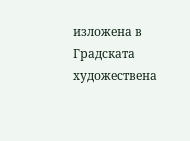изложена в Градската художествена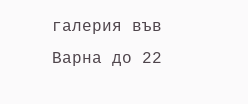галерия във Варна до 22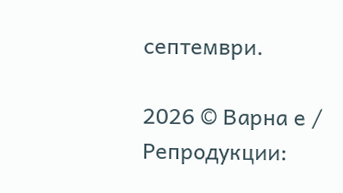септември.

2026 © Варна е / Репродукции: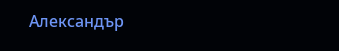Александър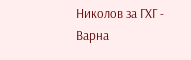Николов за ГХГ - Варна